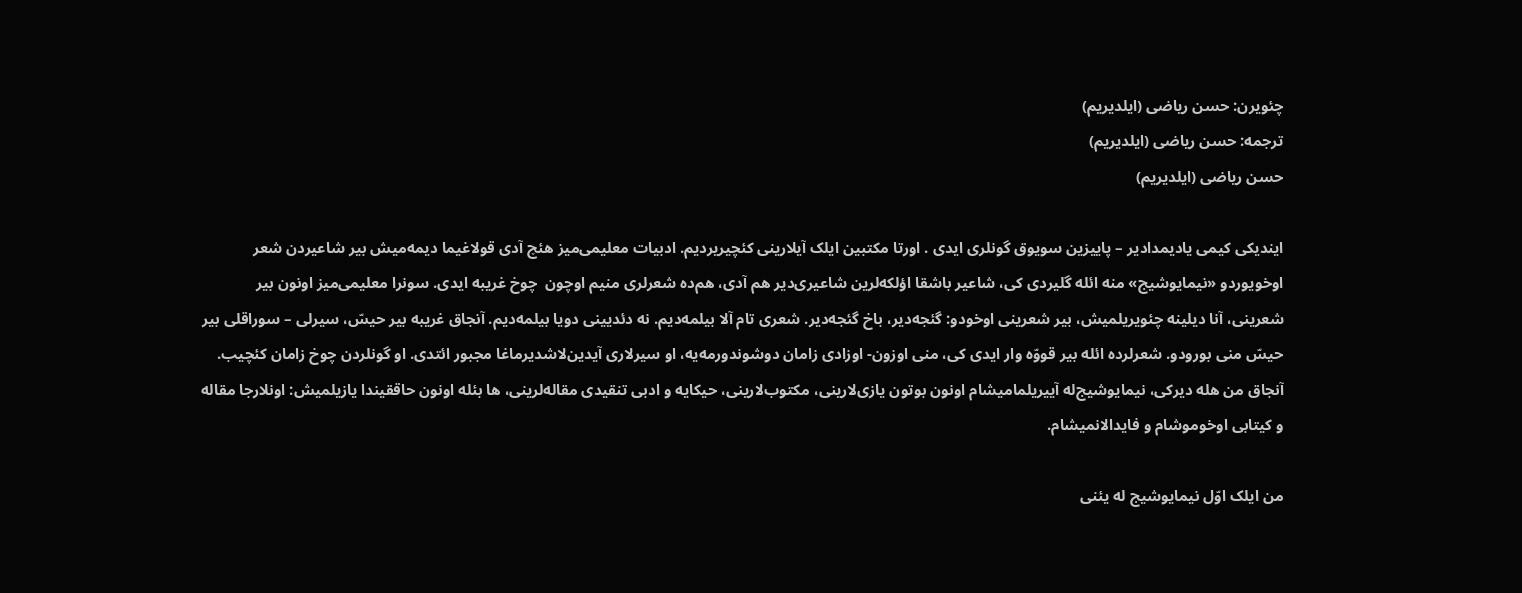چئویرن: حسن ریاضی (ایلدیریم)
ترجمه: حسن ریاضی (ایلدیریم)
حسن ریاضی (ایلدیریم)

ایندیکی کیمی یادیمدادیر – پاییزین سویوق گونلری ایدی . اورتا مکتبین ایلک آیلارینی کئچیریردیم. ادبیات معلیمی‌میز هئچ آدی قولاغیما دیمه‌میش بیر شاعیردن شعر اوخویوردو «نیمایوشیج» منه ائله گلیردی کی، شاعیر باشقا اؤلکه‌لرین شاعیری‌دیر هم آدی، هم‌ده شعرلری منیم اوچون  چوخ غریبه ایدی. سونرا معلیمی‌میز اونون بیر شعرینی، آنا دیلینه چئویریلمیش، بیر شعرینی اوخودو: گئجه‌دیر، باخ گئجه‌دیر. شعری تام آلا بیلمه‌دیم. نه دئدیینی دویا بیلمه‌دیم. آنجاق غریبه بیر حیسّ، سیرلی – سوراقلی بیر حیسّ منی بورودو. شعرلرده ائله بیر قووّه وار ایدی کی، منی اوزون- اوزادی زامان دوشوندورمه‌یه، او سیرلاری آیدین‌لاشدیرماغا مجبور ائتدی. او گونلردن چوخ زامان کئچیب. آنجاق من هله دیرکی، نیمایوشیج‌له آییریلمامیشام اونون بوتون یازی‌لارینی، مکتوب‌‌لارینی، حیکایه و ادبی تنقیدی مقاله‌لرینی، ها بئله اونون حاققیندا یازیلمیش: اونلارجا مقاله و کیتابی اوخوموشام و فایدالانمیشام.

من ایلک اوّل نیمایوشیج له یئنی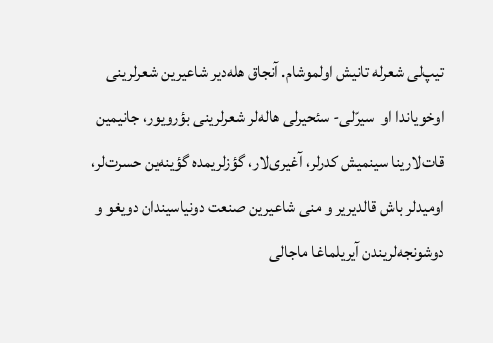تیپ‌لی شعرله تانیش اولموشام. آنجاق هله‌دیر شاعیرین شعرلرینی اوخویاندا او  سیرّلی- سئحیرلی هاله‌لر شعرلرینی بؤرویور، جانیمین قات‌لارینا سینمیش کدرلر، آغیری‌لار، گؤزلریمده گؤینه‌ین حسرت‌لر، اومیدلر باش قالدیریر و منی شاعیرین صنعت دونیاسیندان دویغو و دوشونجه‌لریندن آیریلماغا ماجالی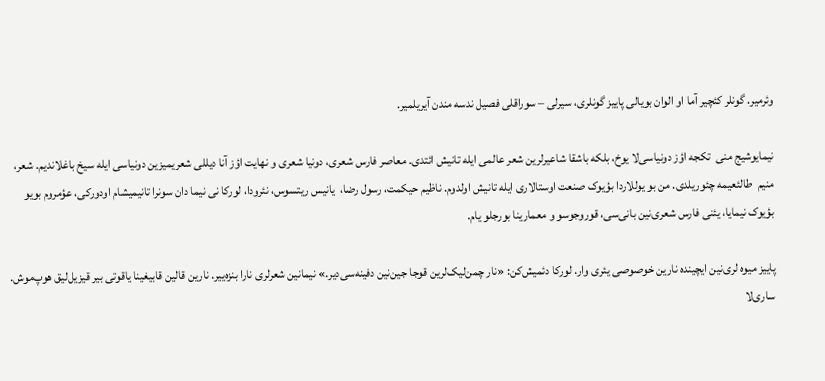وئرمیر. گونلر کئچیر آما او الوان بویالی پاییز گونلری، سیرلی – سوراقلی فصیل ندسه مندن آیریلمیر.

نیمایوشیج منی  تکجه اؤز دونیاسی‌لا یوخ، بلکه باشقا شاعیرلرین شعر عالمی‌ ایله تانیش ائتدی. معاصر فارس شعری، دونیا شعری و نهایت اؤز آنا دیللی شعریمیزین دونیاسی ایله سیخ باغلاندیم. شعر، منیم  طالئعیمه چئوریلدی. من بو یوللاردا بؤیوک صنعت اوستالاری ایله تانیش اولدوم. ناظیم حیکمت، رسول رضا،  یانیس ریتسوس، نئرودا، لورکا نی نیما دان سونرا تانیمیشام اودورکی، عؤمروم بویو  بؤیوک نیمایا، یئنی فارس شعری‌نین بانی‌سی، قوروجوسو و معمارینا بورجلو یام.

پاییز میوه ‌لری‌نین ایچینده نارین خوصوصی یئری وار. لورکا دئمیش‌کن: «نار چمن‌لیک‌لرین قوجا جین‌نین دفینه‌سی‌دیر.» نیمانین شعرلری نارا بنزه‌ییر. نارین قالین قابیغینا یاقوتی بیر قیزیل‌لیق هوپ‌موش. ساری‌لا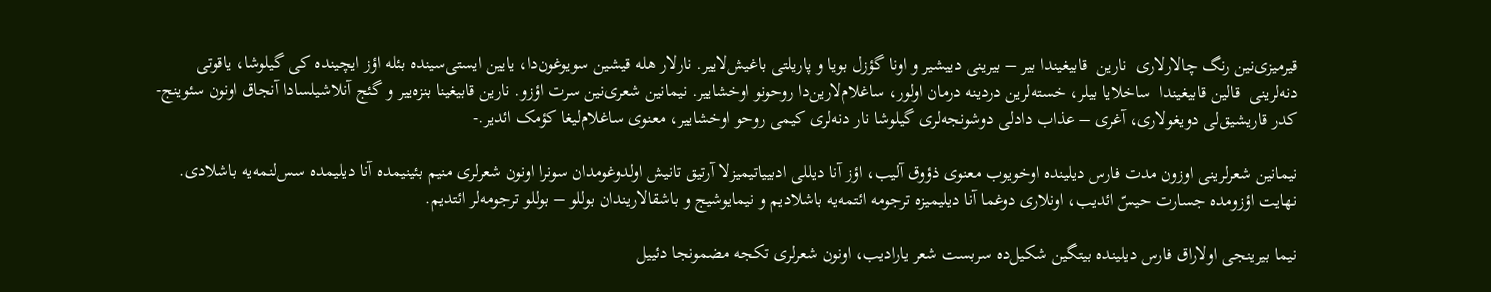قیرمیزی‌نین رنگ چالارلاری  نارین  قابیغیندا بیر – بیرینی دییشیر و اونا گؤزل بویا و‌ پاریلتی باغیش‌لاییر. نارلار هله قیشین سویوغون‌دا، یایین ایستی‌سینده بئله اؤز ایچینده کی گیلوشا، یاقوتی دنه‌لرینی  قالین قابیغیندا  ساخلایا بیلر، خسته‌لرین دردینه درمان اولور، ساغلام‌لارین‌دا روحونو اوخشاییر. نیمانین شعری‌نین سرت اؤزو. نارین قابیغینا بنزه‌ییر و گئج آنلاشیلسادا آنجاق اونون سئوینج- کدر قاریشیق‌لی دویغولاری، آغری – عذاب دادلی دوشونجه‌لری گیلوشا نار دنه‌لری کیمی روحو اوخشاییر، معنوی ساغلام‌لیغا کؤمک ائدیر.-

نیمانین شعرلرینی اوزون مدت فارس دیلینده اوخویوب معنوی ذؤوق آلیب، اؤز آنا دیللی ادبییاتیمیزلا آرتیق تانیش اولدوغومدان سونرا اونون شعرلری منیم بئینیمده آنا دیلیمده سس‌لنمه‌یه باشلادی. نهایت اؤزومده جسارت حیسّ ائدیب، اونلاری دوغما آنا دیلیمیزه ترجومه ائتمه‌یه باشلادیم و نیمایوشیج و باشقالاریندان بوللو – بوللو ترجومه‌لر ائتدیم.

نیما بیرینجی اولاراق فارس دیلینده بیتگین شکیل‌ده سربست شعر یارادیب، اونون شعرلری تکجه مضمونجا دئییل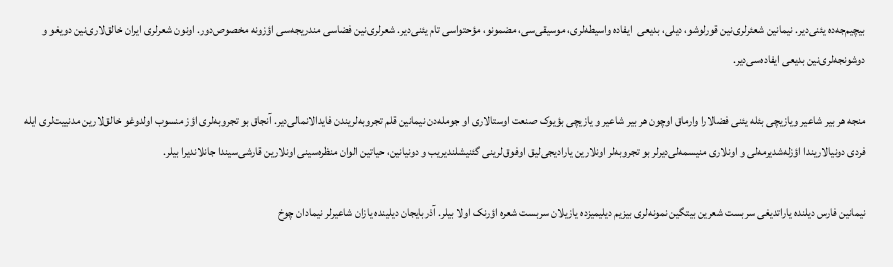بیچیم‌جه‌ده یئنی‌دیر. نیمانین شعئرلری‌نین قورلوشو، دیلی، بدیعی  ایفاده واسیطه‌لری، موسیقی‌سی، مضمونو، مؤحتواسی تام یئنی‌دیر. شعرلری‌نین فضاسی مندریجه‌سی اؤزونه مخصوص‌دور. اونون شعرلری ایران خالق‌لاری‌نین دویغو و دوشونجه‌لری‌نین بدیعی ایفاده‌سی‌دیر.

منجه هر بیر شاعیر و‌یازیچی بئله یئنی فضالارا وارماق اوچون هر بیر شاعیر و یازیچی بؤیوک صنعت اوستالاری او جومله‌دن نیما‌نین قلم تجروبه‌لریندن فایدالانمالی‌دیر. آنجاق بو تجروبه‌لری اؤز منسوب اولدوغو خالق‌لارین مدنییت‌لری ایله فردی دونیالاریندا اؤزله‌شدیرمه‌لی و اونلاری منیسمه‌لی‌دیرلر بو تجروبه‌لر اونلارین یارادیجی‌لیق اوفوق‌لرینی گئنیشلندیریب و دونیانین، حیاتین الوان منظره‌سینی اونلارین قارشی‌سیندا جانلاندیرا بیلر.

نیمانین فارس دیلنده یاراتدیغی سربست شعرین بیتگین نمونه‌لری بیزیم دیلیمیزده یازیلان سربست شعره اؤرنک اولا بیلر. آذربایجان دیلینده یازان شاعیرلر نیمادان چوخ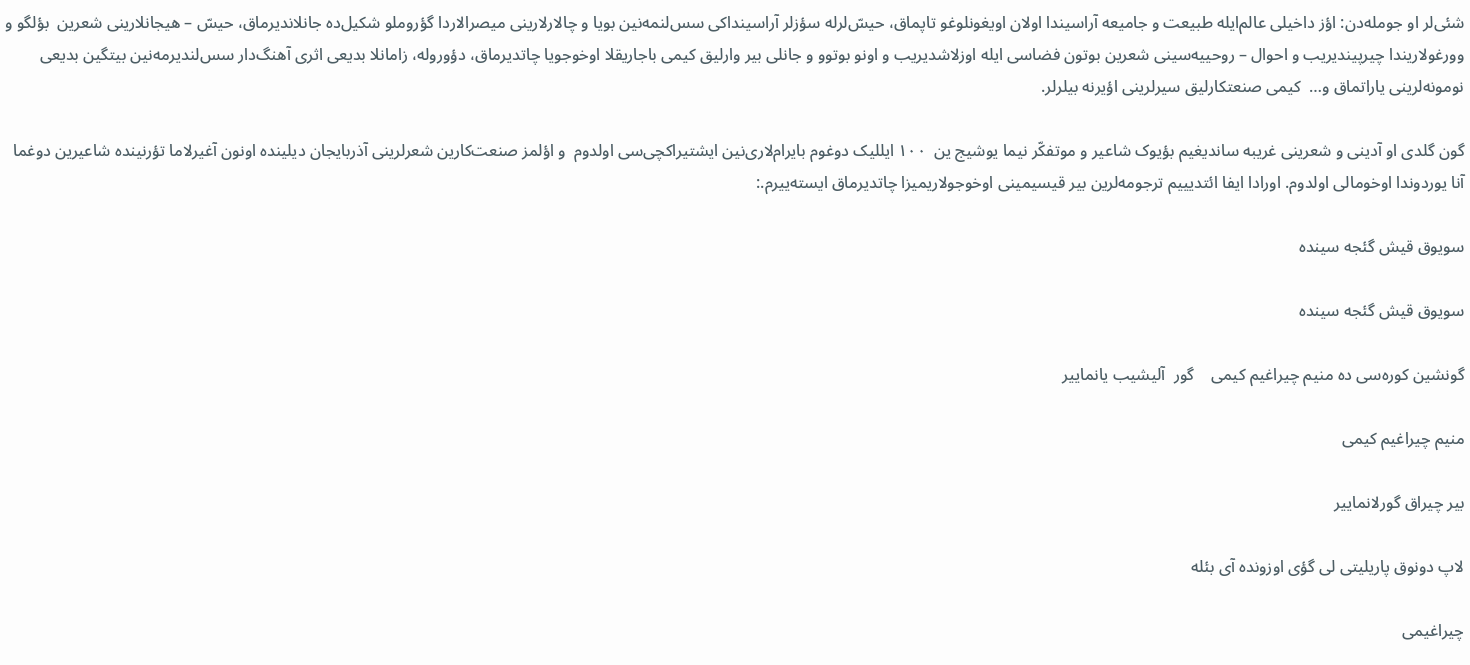شئی‌لر او جومله‌دن: اؤز داخیلی عالم‌ایله طبیعت و جامیعه آراسیندا اولان اویغونلوغو تاپماق، حیسّ‌لرله سؤزلر آراسینداکی سس‌لنمه‌نین بویا و چالارلارینی میصرا‌لاردا گؤروملو شکیل‌ده جانلاندیرماق، حیسّ – هیجانلارینی شعرین  بؤلگو و وورغولاریندا چیرپیندیریب و احوال – روحییه‌سینی شعرین بوتون فضاسی ایله اوزلاشدیریب و اونو بوتوو و جانلی بیر وارلیق کیمی باجاریقلا اوخوجویا چاتدیرماق، دؤوروله، زامانلا بدیعی اثری آهنگ‌دار سس‌لندیرمه‌نین بیتگین بدیعی نومونه‌لرینی یاراتماق و…  کیمی صنعتکارلیق سیرلرینی اؤیرنه بیلرلر.

گون گلدی او آدینی و شعرینی غریبه ساندیغیم بؤیوک شاعیر و موتفکّر نیما یوشیج ین  ۱۰۰ ایللیک دوغوم بایرام‌لاری‌نین ایشتیراکچی‌سی اولدوم  و اؤلمز صنعت‌کارین شعرلرینی آذربایجان دیلینده اونون آغیرلاما تؤرنینده شاعیرین دوغما آنا یوردوندا اوخومالی اولدوم. اورادا ایفا ائتدیییم ترجومه‌لرین بیر قیسیمینی اوخوجولاریمیزا چاتدیرماق ایسته‌ییرم.:

سویوق قیش گئجه سینده

سویوق قیش گئجه سینده

گونشین کوره‌سی ده منیم چیراغیم کیمی    گور  آلیشیب یانماییر

منیم چیراغیم کیمی

بیر چیراق گورلانماییر

لاپ دونوق پاریلیتی لی گؤی اوزونده آی بئله

چیراغیمی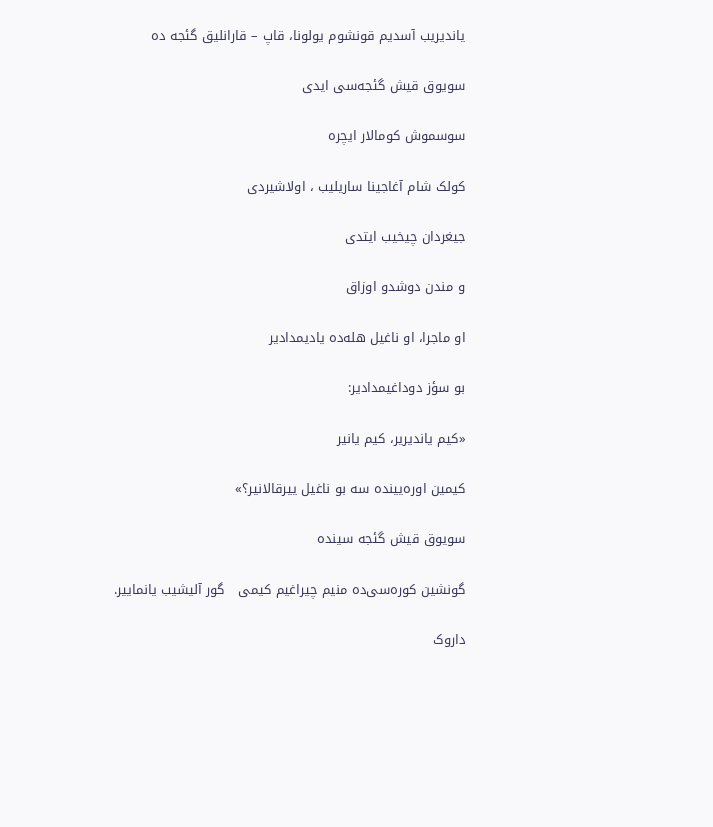یاندیریب آسدیم قونشوم یولونا، قاپ – قارانلیق گئجه ده

سویوق قیش گئجه‌سی ایدی

سوسموش کومالار ایچره

کولک شام آغاجینا ساریلیب ، اولاشیردی

جیغردان چیخیب ایتدی

و مندن دوشدو اوزاق

او ماجرا، او ناغیل هله‌ده یادیمدادیر

بو سؤز دوداغیمدادیر:

«کیم یاندیریر، کیم یانیر

کیمین اوره‌یینده سه بو ناغیل ییرقالانیر؟»

سویوق قیش گئجه سینده

گونشین کوره‌سی‌ده منیم چیراغیم کیمی   گور آلیشیب یانماییر.

داروک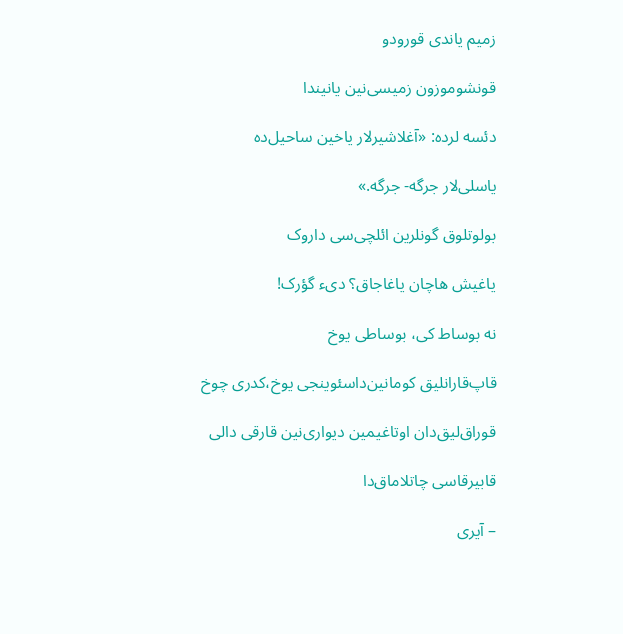زمیم یاندی قورودو

قونشوموزون زمیسی‌نین یانیندا

دئسه ‌لرده: «آغلاشیرلار یاخین ساحیل‌ده

یاسلی‌لار جرگه- جرگه.»

بولوتلوق گونلرین ائلچی‌سی داروک

یاغیش هاچان یاغاجاق؟ دیء گؤرک!

نه بوساط کی، بوساطی یوخ

قاپ‌قارانلیق کومانین‌داسئوینجی یوخ،کدری چوخ

قوراق‌لیق‌دان اوتاغیمین دیواری‌نین قارقی دالی

قابیرقاسی چاتلاماق‌دا

– آیری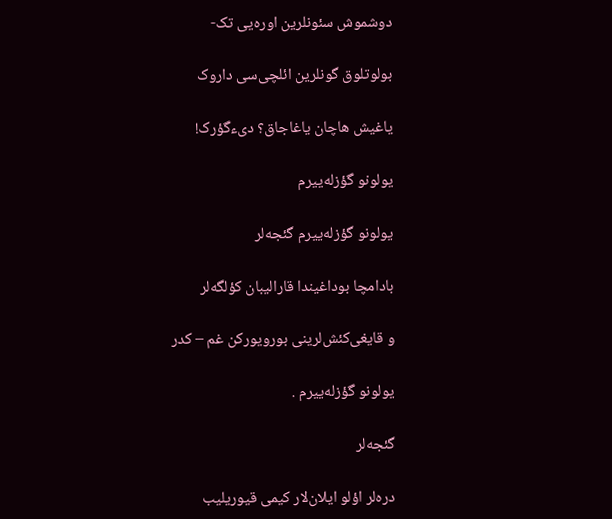دوشموش سئونلرین اوره‌یی تک-

بولوتلوق گونلرین ائلچی‌سی داروک

یاغیش هاچان یاغاجاق؟ دیءگؤرک!

یولونو گؤزله‌ییرم

یولونو گؤزله‌ییرم گئجه‌لر

بادامچا بوداغیندا قارالیبان کؤلگه‌لر

و قایغی‌کئش‌لرینی بورویورکن غم – کدر

یولونو گؤزله‌ییرم .

گئجه‌لر

دره‌لر اؤلو ایلان‌لار کیمی قیوریلیب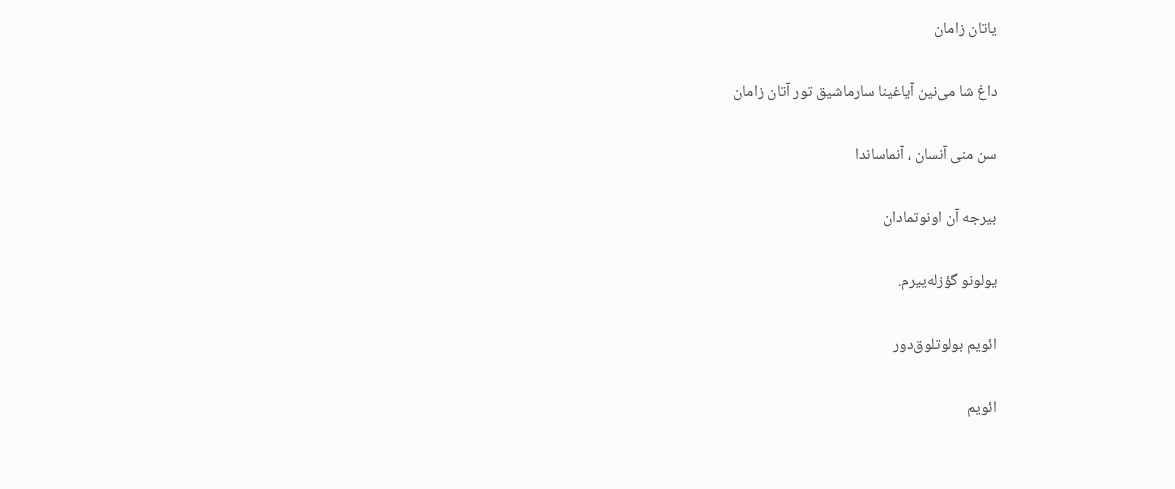یاتان زامان

داغ شا می‌نین آیاغینا سارماشیق تور آتان زامان

سن منی آنسان ، آنماساندا

بیرجه آن اونوتمادان

یولونو گؤزله‌ییرم.

ائویم بولوتلوق‌دور

ائویم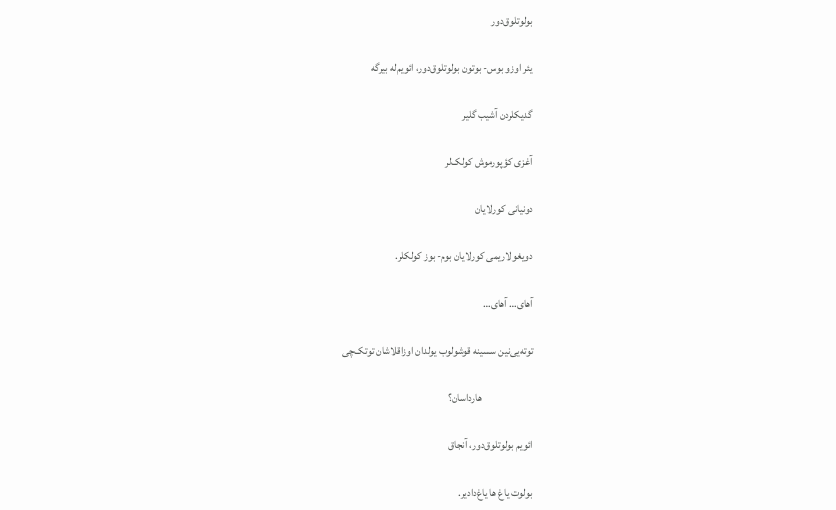بولوتلوق‌دور

یئر اوزو بوس- بوتون بولوتلوق‌دور، ائویم‌له بیرگه

گدیکلردن آشیب گلیر

آغزی کؤپورموش کولک‌لر

دونیانی کورلایان

دویغولاریمی کورلایان بوم- بوز کولکلر.

آهای… آهای…

توته‌یی‌نین سسینه قوشولوب یولدان اوزاقلاشان توتک‌چی

                        هارداسان؟

ائویم بولوتلوق‌دور، آنجاق

بولوت یاغ ها یاغ‌دادیر.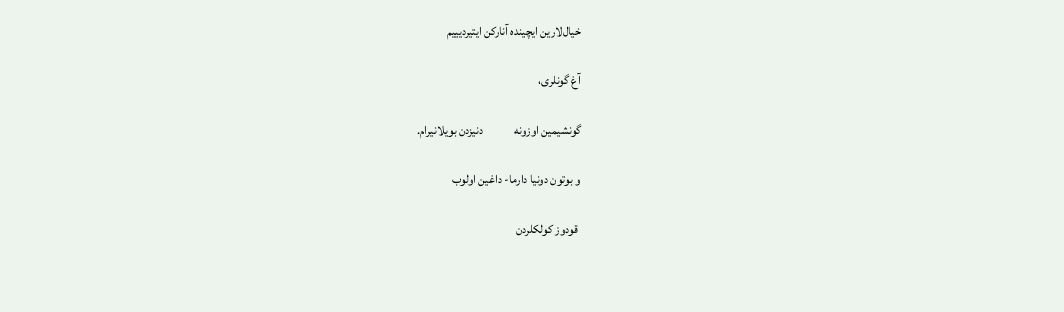خیال‌لارین ایچینده آنارکن ایتیردیییم

آغ گونلری،

گونشیمین اوزونه             دنیزدن بویلانیرام.

و بوتون دونیا دارما- داغین اولوب

 قودوز کولکلردن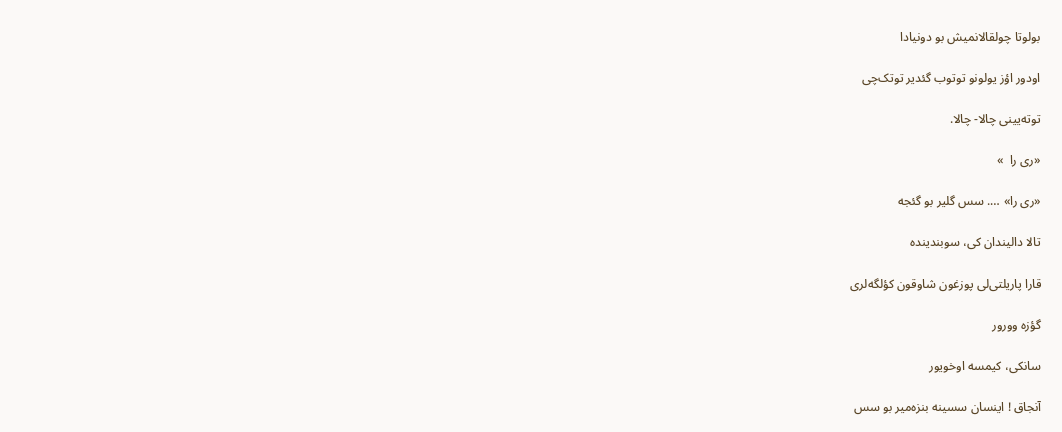بولوتا چولقالانمیش بو دونیادا

اودور اؤز یولونو توتوب گئدیر توتک‌چی

توته‌یینی چالا- چالا.

«ری را  »

«ری را» …. سس گلیر بو گئجه

تالا دالیندان کی، سوبندینده

قارا پاریلتی‌لی پوزغون شاوقون کؤلگه‌لری

گؤزه وورور

سانکی، کیمسه اوخویور

آنجاق ! اینسان سسینه بنزه‌میر بو سس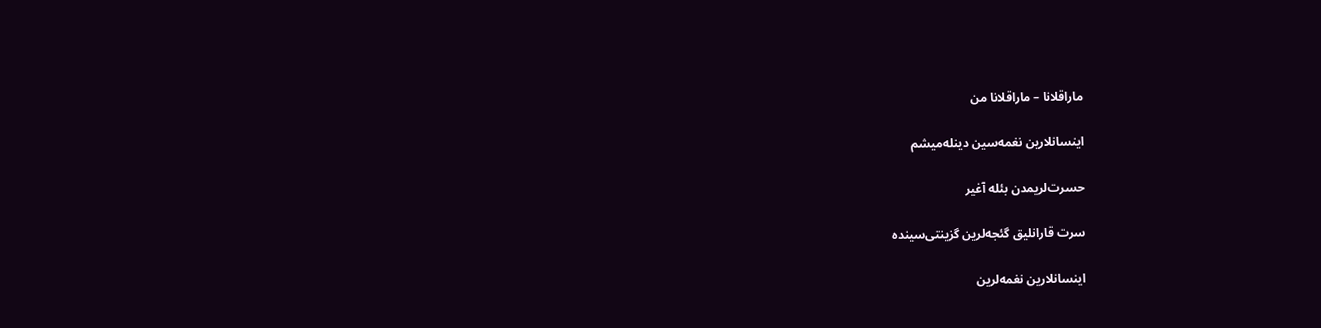ماراقلانا – ماراقلانا من

اینسانلارین نغمه‌سین دینله‌میشم

حسرت‌لریمدن بئله آغیر

سرت قارانلیق گئجه‌لرین گزینتی‌سینده

اینسانلارین نغمه‌لرین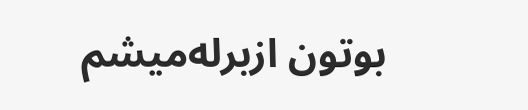بوتون ازبرله‌میشم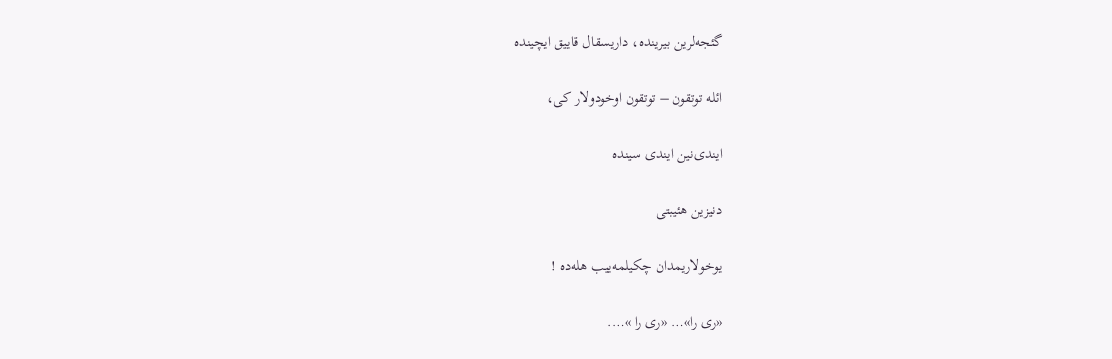گئجه‌لرین بیرینده، داریسقال قاییق ایچینده

ائله توتقون – توتقون اوخودولار کی،

ایندی‌نین ایندی سینده

دنیزین هئیبتی

یوخولاریمدان چکیلمه‌ییب هله‌ده !

«ری را»… «ری را »….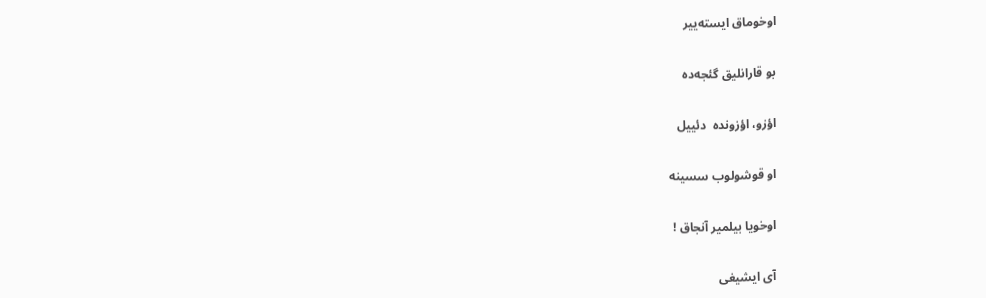اوخوماق ایسته‌ییر

بو قارانلیق گئجه‌ده

اؤزو، اؤزونده  دئییل

او قوشولوب سسینه

اوخویا بیلمیر آنجاق !

آی ایشیغی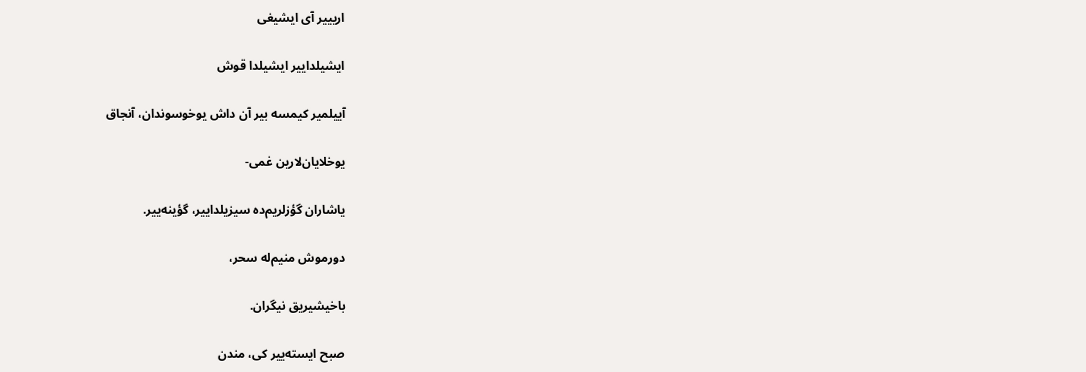اریییر آی ایشیغی

ایشیلداییر ایشیلدا قوش

آییلمیر کیمسه بیر آن داش یوخوسوندان، آنجاق

یوخلایان‌لارین غمی-

یاشاران گؤزلریم‌ده سیزیلداییر، گؤینه‌ییر.

دورموش منیم‌له سحر،

باخیشیریق نیگران.

صبح ایسته‌ییر کی، مندن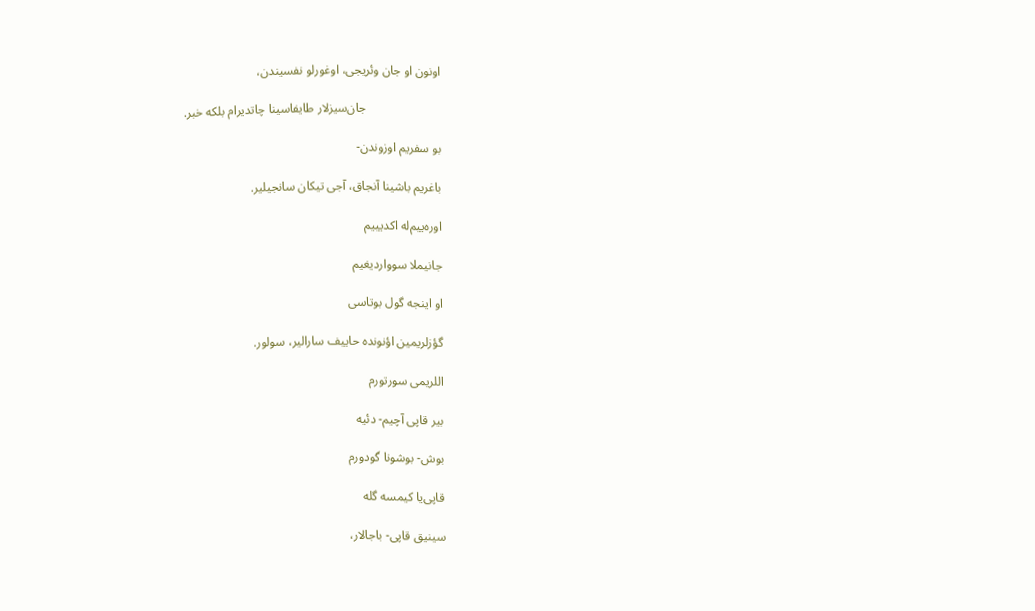اونون او جان وئریجی، اوغورلو نفسیندن،

                        جان‌سیزلار طایفاسینا چاتدیرام بلکه خبر.

بو سفریم اوزوندن-

باغریم باشینا آنجاق، آجی تیکان سانجیلیر.

اوره‌ییم‌له اکدیییم

جانیملا سوواردیغیم

او اینجه گول بوتاسی

گؤزلریمین اؤنونده حاییف سارالیر، سولور.

اللریمی سورتورم

بیر قاپی آچیم- دئیه

بوش- بوشونا گودورم

قاپی‌یا کیمسه گله

سینیق قاپی- باجالار،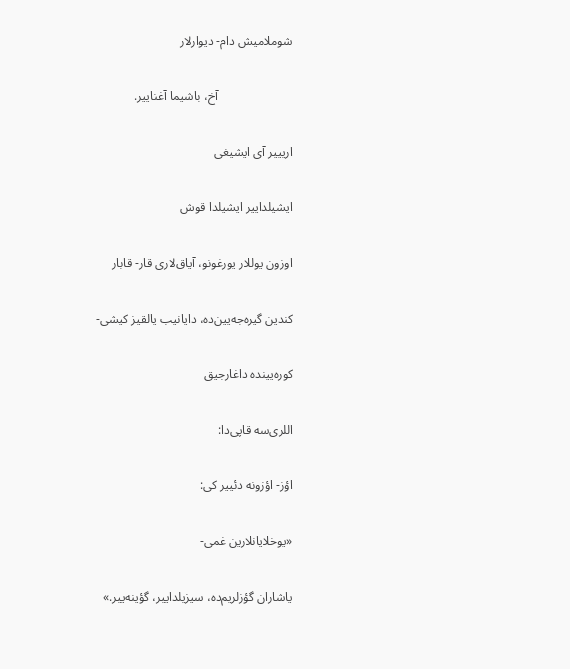شوملامیش دام- دیوارلار

                        آخ، باشیما آغناییر.

اریییر آی ایشیغی

ایشیلداییر ایشیلدا قوش

اوزون یوللار یورغونو، آیاق‌لاری قار- قابار

کندین گیره‌جه‌یین‌ده، دایانیب یالقیز کیشی-

کوره‌یینده داغارجیق

اللری‌سه قاپی‌دا:

اؤز- اؤزونه دئییر کی:

«یوخلایانلارین غمی-

یاشاران گؤزلریم‌ده، سیزیلداییر، گؤینه‌ییر.»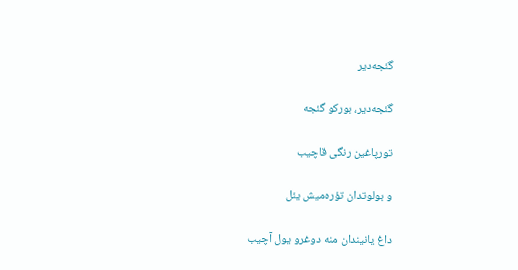گئجه‌دیر

گئجه‌دیر، بورکو گئجه

تورپاغین رنگی قاچیب

و بولوتدان تؤره‌میش یئل

داغ یانیندان منه دوغرو یول آچیب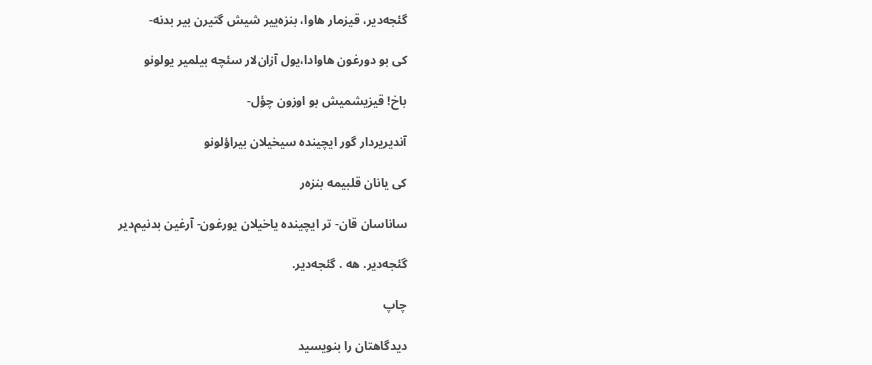گئجه‌دیر، قیزمار هاوا، بنزه‌ییر شیش گتیرن بیر بدنه-

کی بو دورغون هاوادا،‌یول آزان‌لار سئچه بیلمیر یولونو

باخ! قیزیشمیش بو اوزون چؤل-

آندیریردار گور ایچینده سیخیلان بیراؤلونو

کی یانان قلبیمه بنزه‌ر

ساناسان قان- تر ایچینده یاخیلان یورغون- آرغین بدنیم‌دیر

گئجه‌دیر. هه . گئجه‌دیر.

چاپ

دیدگاهتان را بنویسید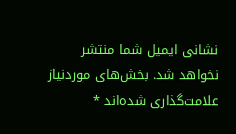نشانی ایمیل شما منتشر نخواهد شد. بخش‌های موردنیاز علامت‌گذاری شده‌اند *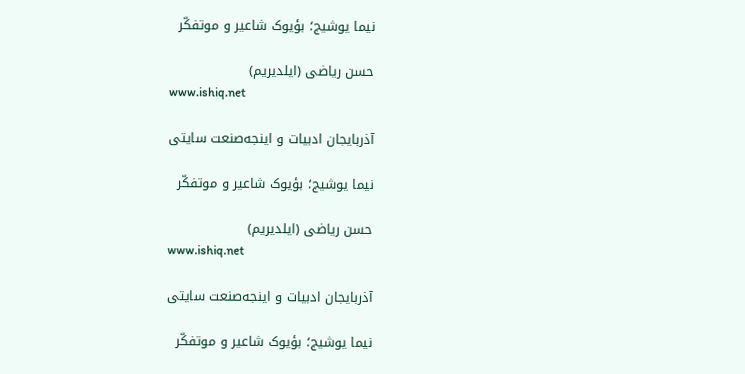نیما یوشیج؛ بؤیوک شاعیر و موتفکّر

حسن ریاضی (ایلدیریم)
www.ishiq.net

آذربایجان ادبیات و اینجه‌صنعت سایتی

نیما یوشیج؛ بؤیوک شاعیر و موتفکّر

حسن ریاضی (ایلدیریم)
www.ishiq.net

آذربایجان ادبیات و اینجه‌صنعت سایتی

نیما یوشیج؛ بؤیوک شاعیر و موتفکّر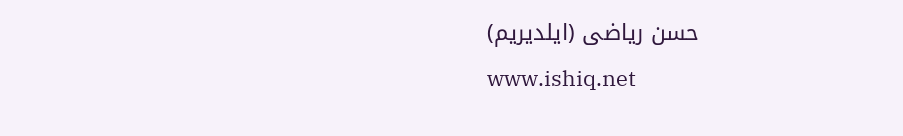حسن ریاضی (ایلدیریم)
www.ishiq.net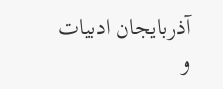آذربایجان ادبیات و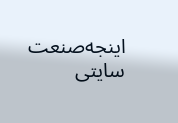اینجه‌صنعت سایتی